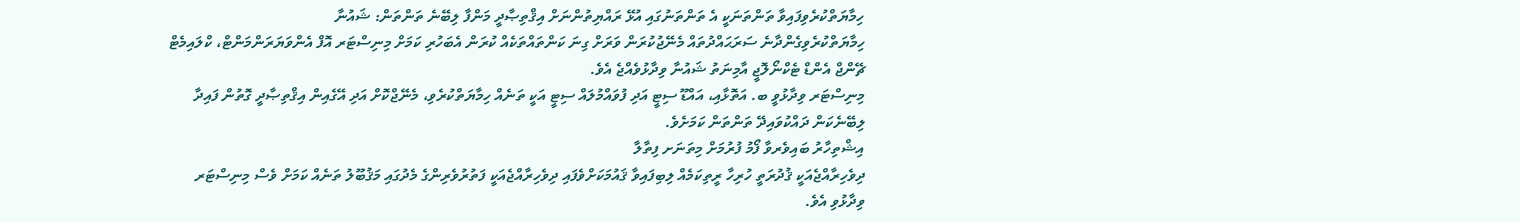ހިމާޔަތްކުރެވިފައިވާ ތަންތަނަކީ އެ ތަންތަނުގައި އުޅޭ ރައްޔިތުންނަށް އިޤްތިޞާދީ މަންފާ ލިބޭނެ ތަންތަން: ޝައުނާ
ހިމާޔަތްކުރެވިގެންދާނެ ސަރަޙައްދުތައް މެނޭޖުކުރަން ވަރަށް ގިނަ ކަންތައްތަކެއް ކުރަން އެބަހުރި ކަމަށް މިނިސްޓަރ އޮފް އެންވަޔަރަންމަންޓް، ކްލައިމެޓް ޗޭންޖް އެންޑް ޓެކްނޯލޮޖީ އާމިނަތު ޝައުނާ ވިދާޅުވެއްޖެ އެވެ.
މިނިސްޓަރ ވިދާޅުވީ ބ. އަތޮޅާއި، އައްޑޫ ސިޓީ އަދި ފުވައްމުލައް ސިޓީ އަކީ ތަނެއް ހިމާޔަތްކުރެވި، މެނޭޖްކޮށް އަދި އޭގެއިން އިޤްތިޞާދީ ގޮތުން ފައިދާ ލިބޭނެކަން ދައްކުވައިދޭ ތަންތަން ކަމަށެވެ.
އިޝްތިހާރު ބައިވެރވާ ފޯމު ފުރުމަށް މިތަނަށ ފިތާލާ
ދިވެހިރާއްޖެއަކީ ޤުދުރަތީ ހުރިހާ ރީތިކަމެއް ލިބިފައިވާ ޤައުމަކަށްވެފައި ދިވެހިރާއްޖެއަކީ ފަތުރުވެރިންގެ މެދުގައި މަޤުބޫލު ތަނެއް ކަމަށް ވެސް މިނިސްޓަރ ވިދާޅުވި އެވެ.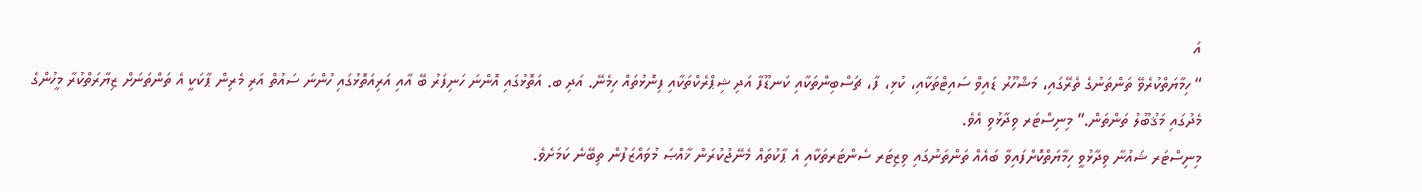އަ
“ ހިމާޔަތްކުރެވޭ ތަންތަނުގެ ތެރޭގައި، މަޝްހޫރު ޑައިވް ސައިޓްތަކާއި، ކުޅި، ފާ، ޗަސްބިންތަކާއި ކަނޑޫފާ އަދި ޝިޕްރެކްތަކާއި ފިނޮޅުތައް ހިމެނޭ. އަދި ބ. އަތޮޅުގައި އޮންނަ ހަނިފަރު ބޭ އާއި އަރިއަތޮޅުގައި ހުންނަ ސައުތް އަރި މެރިން ޕާކަކީ އެ ތަންތަނަށް ޒިޔާރަތްކުރާ މީހުންގެ މެދުގައި މަޤުބޫލު ތަންތަން.“ މިނިސްޓަރ ވިދާޅުވި އެވެ.
މިނިސްޓަރ ޝައުނާ ވިދާޅުވީ ހިމާޔަތްކޮށްފައިވާ ބައެއް ތަންތަނުގައި ވިޒިޓަރ ސެންޓަރތަކާއި އެ ޕާކުތައް މެނޭޖުކުރަން ޚާއްޞަ މުވައްޒަފުން ތިބޭނެ ކަމަށެވެ.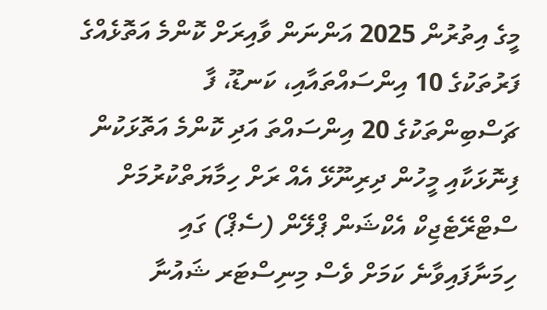މީގެ އިތުރުން 2025 އަންނަން ވާއިރަށް ކޮންމެ އަތޮޅެއްގެ ފަރުތަކުގެ 10 އިންސައްތައާއި، ކަނޑޫ، ފާ ޗަސްބިންތަކުގެ 20 އިންސައްތަ އަދި ކޮންމެ އަތޮޅަކުން ފިނޮޅަކާއި މީހުން ދިރިނޫޅޭ އެއް ރަށް ހިމާޔަތްކުރުމަށް ސްޓްރޭޓެޖިކް އެކްޝަން ޕްލޭން (ސެޕް) ގައި ހިމަނާފައިވާނެ ކަމަށް ވެސް މިނިސްޓަރ ޝައުނާ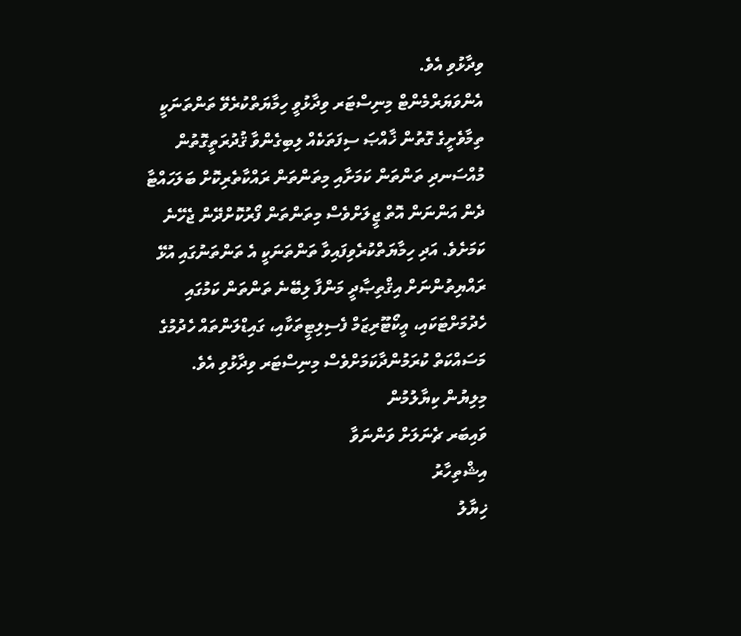ވިދާޅުވި އެވެ.
އެންވަޔަރްމެންޓް މިނިސްޓަރ ވިދާޅުވީ ހިމާޔަތްކުރެވޭ ތަންތަނަކީ ތިމާވެށީގެ ގޮތުން ޚާއްޞަ ސިފަތަކެއް ލިބިގެންވާ ޤުދުރަތީގޮތުން މުއްސަނދި ތަންތަން ކަމަށާއި މިތަންތަން ރައްކާތެރިކޮށް ބަލަހައްޓާ ދެން އަންނަން އޮތް ޖީލަށްވެސް މިތަންތަން ފޯރުކޮށްދޭން ޖެހޭނެ ކަމަށެވެ. އަދި ހިމާޔަތްކުރެވިފައިވާ ތަންތަނަކީ އެ ތަންތަނުގައި އުޅޭ ރައްޔިތުންނަށް އިޤްތިޞާދީ މަންފާ ލިބޭނެ ތަންތަން ކަމުގައި ހެދުމަށްޓަކައި، އީކޯޓޫރިޒަމް ފެސިލިޓީތަކާއި، ގައިޑްލަންތައް ހެދުމުގެ މަސައްކަތް ކުރަމުންދާކަމަށްވެސް މިނިސްޓަރ ވިދާޅުވި އެވެ.
މިލިޔުން ކިޔާލުމުން
ވައިބަރ ޗެނަލަށް ވަންނަވާ
އިޝްތިހާރު
ޚިޔާލު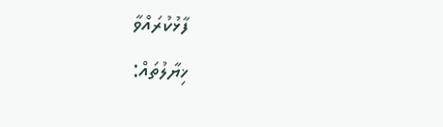ފާޅުކުރައްވާ
ޚިޔާލުތައް: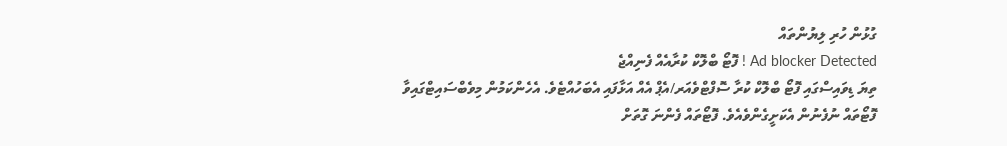ގުޅުން ހުރި ލިޔުންތައް
Ad blocker Detected ! ފޮޓޯ ބްލޮކް ކުރާއެއް ފެނިއްޖެ
ތިޔަ ޑިވައިސްގައި ފޮޓޯ ބްލޮކް ކުރާ ސޮފްޓްވެއަރ/އެޕް އެއް އަޅާފައި އެބަހުއްޓެވެ. އެހެންކަމުން މިވެބްސައިޓްގައިވާ ފޮޓޯތައް ނުފެނުން އެކަށީގެންވެއެވެ. ފޮޓޯތައް ފެންނަ ގޮތަށް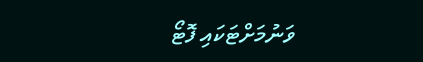ވަނުމަށްޓަކައި ފޮޓޯ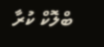ބްލޮކް ކުރާ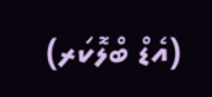(އެޑް ބްލޮކަރ)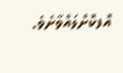އޮފކޮށްލައްވާށެވެ.